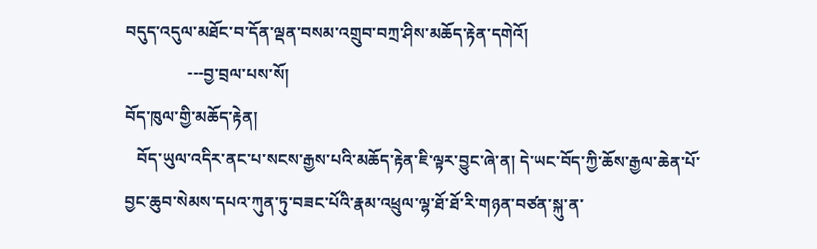བདུད་འདུལ་མཐོང་བ་དོན་ལྡན་བསམ་འགྲུབ་བཀྲ་ཤིས་མཆོད་རྟེན་དགེའོ།
               ---བྱ་བྲལ་པས་སོ།
བོད་ཁུལ་གྱི་མཆོད་རྟེན།
   བོད་ཡུལ་འདིར་ནང་པ་སངས་རྒྱས་པའི་མཆོད་རྟེན་ཇི་ལྟར་བྱུང་ཞེ་ན། དེ་ཡང་བོད་ཀྱི་ཆོས་རྒྱལ་ཆེན་པོ་བྱང་ཆུབ་སེམས་དཔའ་ཀུན་ཏུ་བཟང་པོའི་རྣམ་འཕྲུལ་ལྷ་ཐོ་ཐོ་རི་གཉན་བཙན་སྐུ་ན་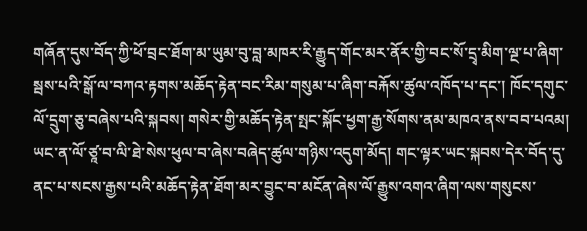གཞོན་དུས་བོད་ཀྱི་ཕོ་བྲང་ཐོག་མ་ཡུམ་བུ་བླ་མཁར་རི་རྒྱུད་གོང་མར་ནོར་གྱི་བང་སོ་དྲྭ་མིག་ལྔ་པ་ཞིག་སྦས་པའི་སྒོ་ལ་བཀའ་རྟགས་མཆོད་རྟེན་བང་རིམ་གསུམ་པ་ཞིག་བརྐོས་ཚུལ་འཁོད་པ་དང་། ཁོང་དགུང་ལོ་དྲུག་ཅུ་བཞེས་པའི་སྐབས། གསེར་གྱི་མཆོད་རྟེན་སྤང་སྐོང་ཕྱག་རྒྱ་སོགས་ནམ་མཁའ་ནས་བབ་པའམ། ཡང་ན་ལོ་ཙཱ་བ་ལི་ཐེ་སེས་ཕུལ་བ་ཞེས་བཞེད་ཚུལ་གཉིས་འདུག་མོད། གང་ལྟར་ཡང་སྐབས་དེར་བོད་དུ་ནང་པ་སངས་རྒྱས་པའི་མཆོད་རྟེན་ཐོག་མར་བྱུང་བ་མངོན་ཞེས་ལོ་རྒྱུས་འགའ་ཞིག་ལས་གསུངས་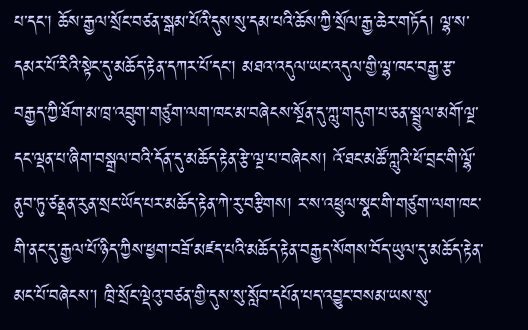པ་དང་། ཆོས་རྒྱལ་སྲོང་བཙན་སྒམ་པོའི་དུས་སུ་དམ་པའི་ཆོས་ཀྱི་སྲོལ་རྒྱ་ཆེར་གཏོད། ལྷ་ས་དམར་པོ་རིའི་སྟེང་དུ་མཆོད་རྟེན་དཀར་པོ་དང་། མཐའ་འདུལ་ཡང་འདུལ་གྱི་ལྷ་ཁང་བརྒྱ་རྩ་བརྒྱད་ཀྱི་ཐོག་མ་ཁྲ་འབྲུག་གཙུག་ལག་ཁང་མ་བཞེངས་སྔོན་དུ་ཀླུ་གདུག་པ་ཅན་སྦྲུལ་མགོ་ལྔ་དང་ལྡན་པ་ཞིག་བསྒྲལ་བའི་དོན་དུ་མཆོད་རྟེན་རྩེ་ལྔ་པ་བཞེངས། འོ་ཐང་མཚོ་ཀླུའི་ཕོ་བྲང་གི་ལྷོ་ནུབ་ཏུ་ཙནྡན་རུན་སྲང་ཡོད་པར་མཆོད་རྟེན་ཀེ་རུ་བརྩིགས། ར་ས་འཕྲུལ་སྣང་གི་གཙུག་ལག་ཁང་གི་ནང་དུ་རྒྱལ་པོ་ཉིད་ཀྱིས་ཕྱག་བཟོ་མཛད་པའི་མཆོད་རྟེན་བརྒྱད་སོགས་བོད་ཡུལ་དུ་མཆོད་རྟེན་མང་པོ་བཞེངས་། ཁྲི་སྲོང་ལྡེའུ་བཙན་གྱི་དུས་སུ་སློབ་དཔོན་པད་འབྱུང་བསམ་ཡས་སུ་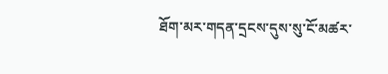ཐོག་མར་གདན་དྲངས་དུས་སུ་ངོ་མཚར་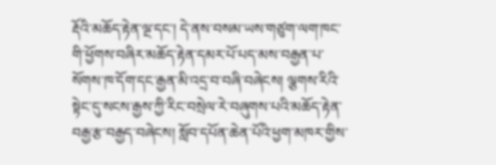རྡོའི་མཆོད་རྟེན་ལྔ་དང་། དེ་ནས་བསམ་ཡས་གཙུག་ལག་ཁང་གི་ཕྱོགས་བཞིར་མཆོད་རྟེན་དམར་པོ་པད་མས་བརྒྱན་པ་སོགས་ཁ་དོག་དང་རྒྱན་མི་འདྲ་བ་བཞི་བཞེངས། ལྕགས་རིའི་སྟེང་དུ་སངས་རྒྱས་ཀྱི་རིང་བསྲེལ་རེ་བཞུགས་པའི་མཆོད་རྟེན་བརྒྱ་རྩ་བརྒྱད་བཞེངས། སློབ་དཔོན་ཆེན་པོའི་ཕྱག་མཁར་གྱིས་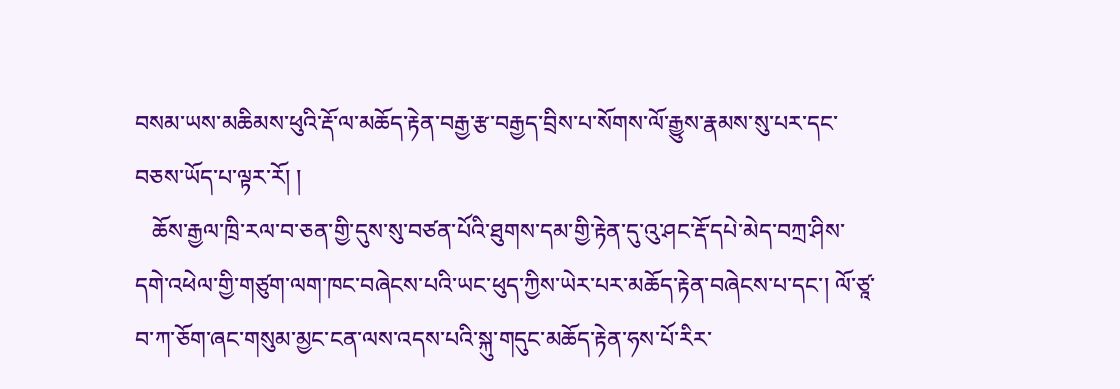བསམ་ཡས་མཆིམས་ཕུའི་རྡོ་ལ་མཆོད་རྟེན་བརྒྱ་རྩ་བརྒྱད་བྲིས་པ་སོགས་ལོ་རྒྱུས་རྣམས་སུ་པར་དང་བཅས་ཡོད་པ་ལྟར་རོ། །
   ཆོས་རྒྱལ་ཁྲི་རལ་བ་ཅན་གྱི་དུས་སུ་བཙན་པོའི་ཐུགས་དམ་གྱི་རྟེན་དུ་འུ་ཤང་རྡོ་དཔེ་མེད་བཀྲ་ཤིས་དགེ་འཕེལ་གྱི་གཙུག་ལག་ཁང་བཞེངས་པའི་ཡང་ཕུད་ཀྱིས་ཡེར་པར་མཆོད་རྟེན་བཞེངས་པ་དང་། ལོ་ཙཱ་བ་ཀ་ཅོག་ཞང་གསུམ་མྱང་ངན་ལས་འདས་པའི་སྐུ་གདུང་མཆོད་རྟེན་ཧས་པོ་རིར་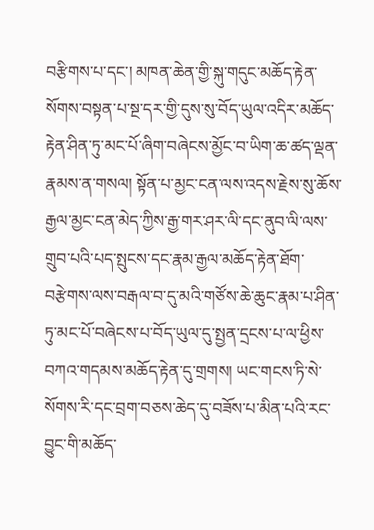བརྩིགས་པ་དང་། མཁན་ཆེན་གྱི་སྐུ་གདུང་མཆོད་རྟེན་སོགས་བསྟན་པ་སྔ་དར་གྱི་དུས་སུ་བོད་ཡུལ་འདིར་མཆོད་རྟེན་ཤིན་ཏུ་མང་པོ་ཞིག་བཞེངས་མྱོང་བ་ཡིག་ཆ་ཚད་ལྡན་རྣམས་ན་གསལ། སྟོན་པ་མྱང་ངན་ལས་འདས་རྗེས་སུ་ཆོས་རྒྱལ་མྱང་ངན་མེད་ཀྱིས་རྒྱ་གར་ཤར་ལི་དང་ནུབ་ལི་ལས་གྲུབ་པའི་པད་སྤུངས་དང་རྣམ་རྒྱལ་མཆོད་རྟེན་ཐོག་བརྩེགས་ལས་བརྒལ་བ་དུ་མའི་གཙོས་ཆེ་ཆུང་རྣམ་པ་ཤིན་ཏུ་མང་པོ་བཞེངས་པ་བོད་ཡུལ་དུ་སྤྱན་དྲངས་པ་ལ་ཕྱིས་བཀའ་གདམས་མཆོད་རྟེན་དུ་གྲགས། ཡང་གངས་ཏི་སེ་སོགས་རི་དང་བྲག་བཅས་ཆེད་དུ་བཟོས་པ་མིན་པའི་རང་བྱུང་གི་མཆོད་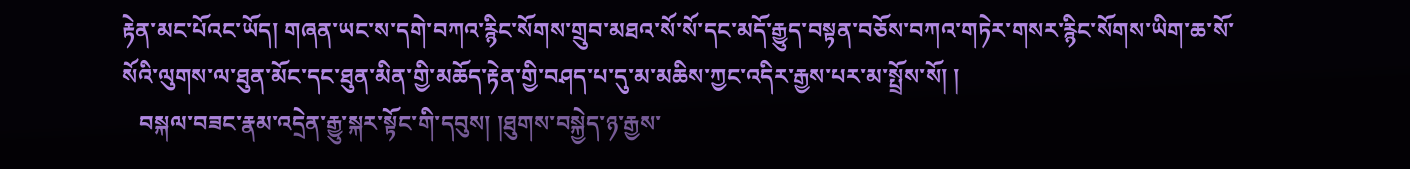རྟེན་མང་པོའང་ཡོད། གཞན་ཡང་ས་དགེ་བཀའ་རྙིང་སོགས་གྲུབ་མཐའ་སོ་སོ་དང་མདོ་རྒྱུད་བསྟན་བཅོས་བཀའ་གཏེར་གསར་རྙིང་སོགས་ཡིག་ཆ་སོ་སོའི་ལུགས་ལ་ཐུན་མོང་དང་ཐུན་མིན་གྱི་མཆོད་རྟེན་གྱི་བཤད་པ་དུ་མ་མཆིས་ཀྱང་འདིར་རྒྱས་པར་མ་སྤྲོས་སོ། །
   བསྐལ་བཟང་རྣམ་འདྲེན་རྒྱུ་སྐར་སྟོང་གི་དབུས། །ཐུགས་བསྐྱེད་ཉ་རྒྱས་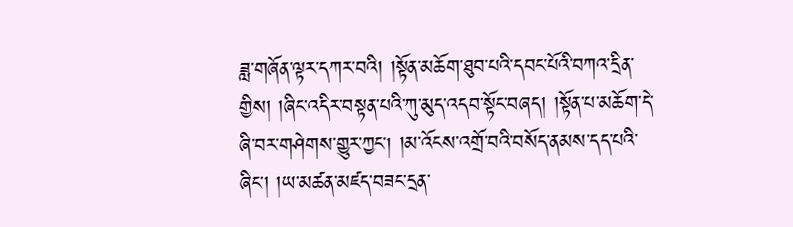ཟླ་གཞོན་ལྟར་དཀར་བའི། །སྟོན་མཆོག་ཐུབ་པའི་དབང་པོའི་བཀའ་དྲིན་གྱིས། །ཞིང་འདིར་བསྟན་པའི་ཀུ་མུད་འདབ་སྟོང་བཞད། །སྟོན་པ་མཆོག་དེ་ཞི་བར་གཤེགས་གྱུར་ཀྱང། །མ་འོངས་འགྲོ་བའི་བསོད་ནམས་དད་པའི་ཞིང་། །ཡ་མཚན་མཛད་བཟང་དྲན་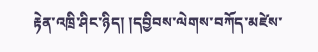རྟེན་འཁྲི་ཤིང་ཉིད། །དབྱིབས་ལེགས་བཀོད་མཛེས་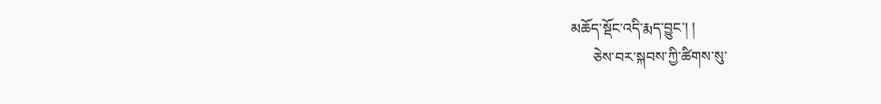མཆོད་སྡོང་འདི་རྨད་བྱུང་། །
      ཅེས་བར་སྐབས་ཀྱི་ཚིགས་སུ་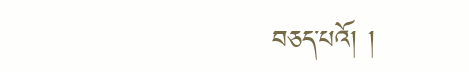བཅད་པའོ། །